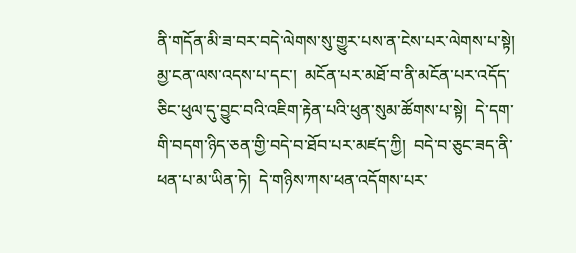ནི་གདོན་མི་ཟ་བར་བདེ་ལེགས་སུ་གྱུར་པས་ན་ངེས་པར་ལེགས་པ་སྟེ།  མྱ་ངན་ལས་འདས་པ་དང་།  མངོན་པར་མཐོ་བ་ནི་མངོན་པར་འདོད་ཅིང་ཕུལ་དུ་བྱུང་བའི་འཇིག་རྟེན་པའི་ཕུན་སུམ་ཚོགས་པ་སྟེ།  དེ་དག་གི་བདག་ཉིད་ཅན་གྱི་བདེ་བ་ཐོབ་པར་མཛད་ཀྱི།  བདེ་བ་ཅུང་ཟད་ནི་ཕན་པ་མ་ཡིན་ཏེ།  དེ་གཉིས་ཀས་ཕན་འདོགས་པར་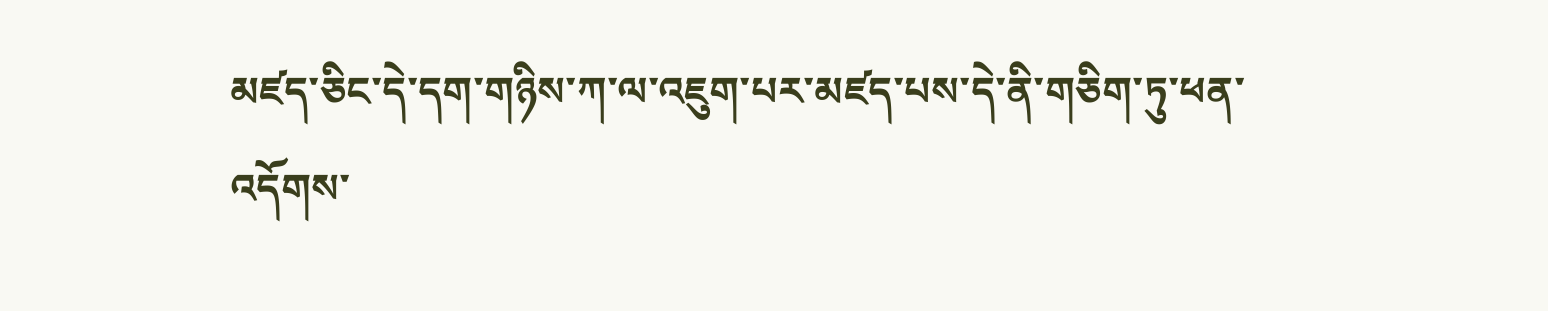མཛད་ཅིང་དེ་དག་གཉིས་ཀ་ལ་འཇུག་པར་མཛད་པས་དེ་ནི་གཅིག་ཏུ་ཕན་འདོགས་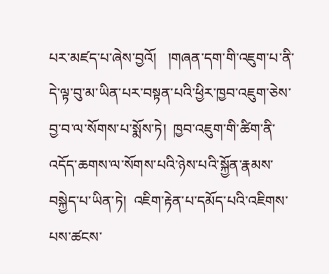པར་མཛད་པ་ཞེས་བྱའོ།   །གཞན་དག་གི་འཇུག་པ་ནི་དེ་ལྟ་བུ་མ་ཡིན་པར་བསྟན་པའི་ཕྱིར་ཁྱབ་འཇུག་ཅེས་བྱ་བ་ལ་སོགས་པ་སྨོས་ཏེ།  ཁྱབ་འཇུག་གི་ཚིག་ནི་འདོད་ཆགས་ལ་སོགས་པའི་ཉེས་པའི་སྐྱོན་རྣམས་བསྐྱེད་པ་ཡིན་ཏེ།  འཇིག་རྟེན་པ་དམོད་པའི་འཇིགས་པས་ཚངས་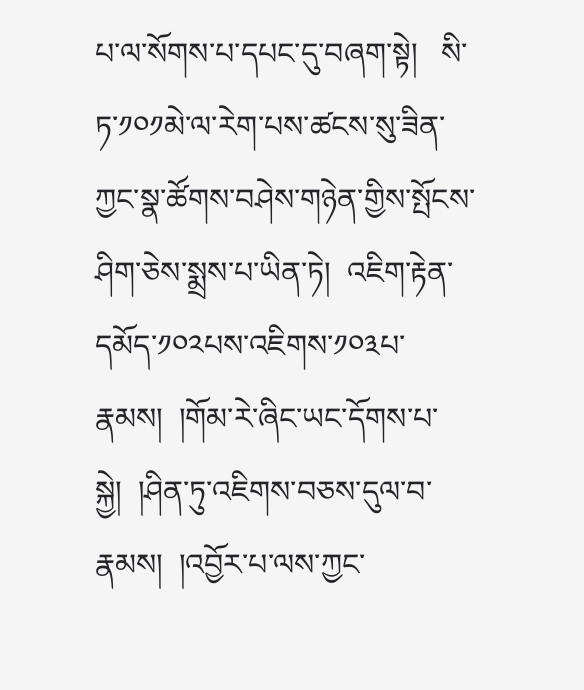པ་ལ་སོགས་པ་དཔང་དུ་བཞག་སྟེ།   སི་ཏ་༡༠༡མེ་ལ་རེག་པས་ཚངས་སུ་ཟིན་ཀྱང་སྣ་ཚོགས་བཤེས་གཉེན་གྱིས་སྤོངས་ཤིག་ཅེས་སྨྲས་པ་ཡིན་ཏེ།  འཇིག་རྟེན་དམོད་༡༠༢པས་འཇིགས་༡༠༣པ་རྣམས།  །གོམ་རེ་ཞིང་ཡང་དོགས་པ་སྐྱེ།  །ཤིན་ཏུ་འཇིགས་བཅས་དུལ་བ་རྣམས།  །འབྱོར་པ་ལས་ཀྱང་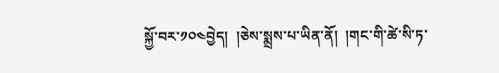སྐྱོ་བར་༡༠༤བྱེད།  །ཅེས་སྨྲས་པ་ཡིན་ནོ།  །གང་གི་ཚེ་སི་ཏ་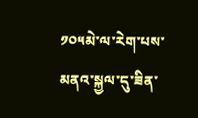༡༠༥མེ་ལ་རེག་པས་མནའ་སྐྱལ་དུ་ཟིན་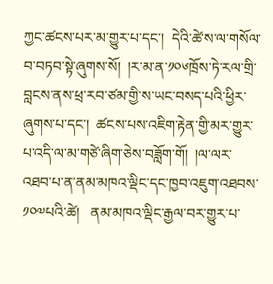ཀྱང་ཚངས་པར་མ་གྱུར་པ་དང་།  དེའི་ཚེ་ས་ལ་གསོལ་བ་བཏབ་སྟེ་ཞུགས་སོ།  །ར་མ་ན་༡༠༦ཁྲོས་ཏེ་རལ་གྲི་བླངས་ནས་ཕྲ་རབ་ཙམ་གྱི་ས་ཡང་བསད་པའི་ཕྱིར་ཞུགས་པ་དང་།  ཚངས་པས་འཇིག་རྟེན་གྱི་མར་གྱུར་པ་འདི་ལ་མ་གཙེ་ཞིག་ཅེས་བཟློག་གོ།  །ལ་ལར་འཐབ་པ་ན་ནམ་མཁའ་ལྡིང་དང་ཁྱབ་འཇུག་འཐབས་༡༠༧པའི་ཚེ།   ནམ་མཁའ་ལྡིང་རྒྱལ་བར་གྱུར་པ་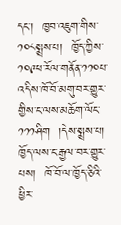དང་།  ཁྱབ་འཇུག་གིས་༡༠༨སྨྲས་པ།  ཁྱོད་ཀྱིས་༡༠༩ཕ་རོལ་གནོན་༡༡༠པ་འདིས་ཁོ་བོ་མགུ་བར་གྱུར་གྱིས་ང་ལས་མཆོག་ལོང་༡༡༡ཤིག  །དེས་སྨྲས་པ།   ཁྱོད་ལས་ང་རྒྱལ་བར་གྱུར་པས།  ཁོ་བོ་ལ་ཁྱོད་ཅིའི་ཕྱིར་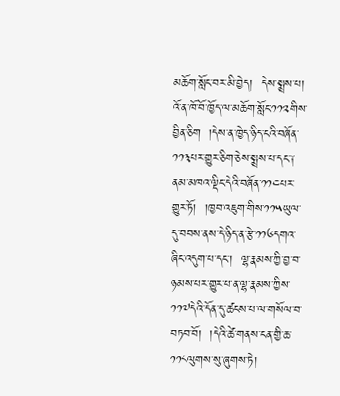མཆོག་སློང་བར་མི་བྱེད།  དེས་སྨྲས་པ།  འོ་ན་ཁོ་བོ་ཁྱོད་ལ་མཆོག་སློང་༡༡༢གིས་བྱིན་ཅིག  །དེས་ན་ཁྱེད་ཉིད་ངའི་བཞོན་༡༡༣པར་གྱུར་ཅིག་ཅེས་སྨྲས་པ་དང་༑  ནམ་མཁའ་ལྡིང་དེའི་བཞོན་༡༡༤པར་གྱུར་ཏོ།  །ཁྱབ་འཇུག་གིས་༡༡༥ཡུལ་དུ་བབས་ནས་དེ་ཉིད་ན་རྩེ་༡༡༦དགའ་ཞིང་འདུག་པ་དང་།  ལྷ་རྣམས་ཀྱི་བྱ་བ་ཉམས་པར་གྱུར་པ་ན་ལྷ་རྣམས་ཀྱིས་༡༡༧དེའི་དོན་དུ་ཚངས་པ་ལ་གསོལ་བ་བཏབ་བོ།  །དེའི་ཚེ་གནས་ངན་གྱི་ཆ་༡༡༨ལུགས་སུ་ཞུགས་ཏེ།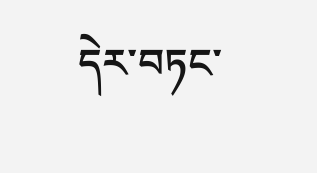དེར་བཏང་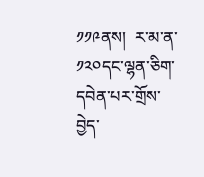༡༡༩ནས།  ར་མ་ན་༡༢༠དང་ལྷན་ཅིག་དབེན་པར་གྲོས་བྱེད་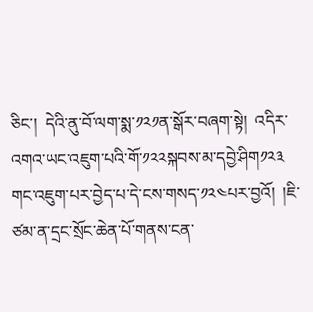ཅིང་།  དེའི་ནུ་བོ་ལག་སྨ་༡༢༡ན་སྒོར་བཞག་སྟེ།  འདིར་འགའ་ཡང་འཇུག་པའི་གོ་༡༢༢སྐབས་མ་དབྱེ་ཤིག༡༢༣    གང་འཇུག་པར་བྱེད་པ་དེ་ངས་གསད་༡༢༤པར་བྱའོ།  །ཇི་ཙམ་ན་དྲང་སྲོང་ཆེན་པོ་གནས་ངན་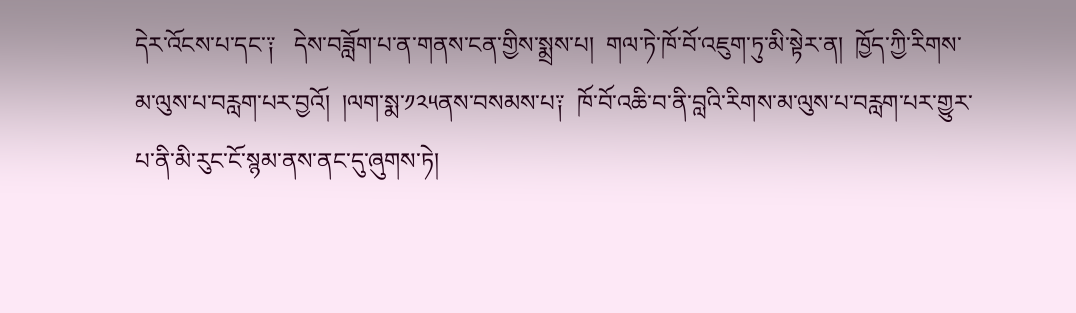དེར་འོངས་པ་དང་༑   དེས་བཟློག་པ་ན་གནས་ངན་གྱིས་སྨྲས་པ།  གལ་ཏེ་ཁོ་བོ་འཇུག་ཏུ་མི་སྟེར་ན།  ཁྱོད་ཀྱི་རིགས་མ་ལུས་པ་བརླག་པར་བྱའོ།  །ལག་སྨ་༡༢༥ནས་བསམས་པ༑  ཁོ་བོ་འཆི་བ་ནི་བླའི་རིགས་མ་ལུས་པ་བརླག་པར་གྱུར་པ་ནི་མི་རུང་ངོ་སྙམ་ནས་ནང་དུ་ཞུགས་ཏེ།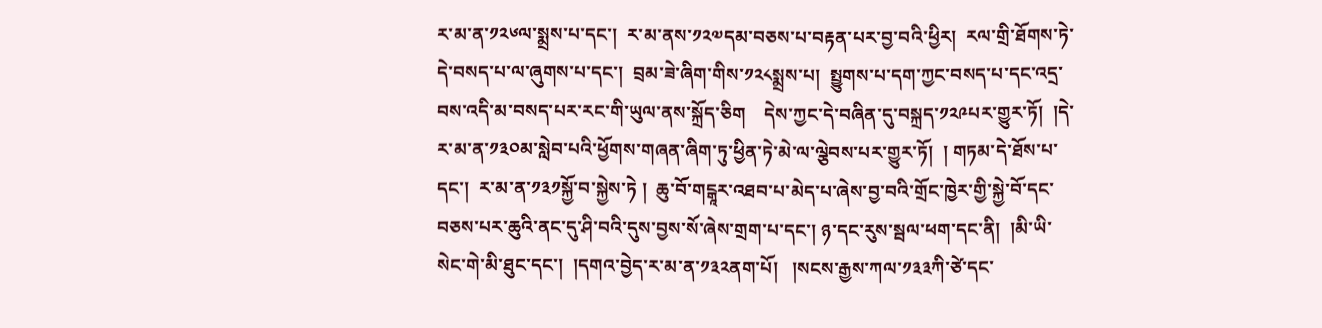ར་མ་ན་༡༢༦ལ་སྨྲས་པ་དང་།  ར་མ་ནས་༡༢༧དམ་བཅས་པ་བརྟན་པར་བྱ་བའི་ཕྱིར།  རལ་གྲི་ཐོགས་ཏེ་དེ་བསད་པ་ལ་ཞུགས་པ་དང་།  བྲམ་ཟེ་ཞིག་གིས་༡༢༨སྨྲས་པ།  སྤྱུགས་པ་དག་ཀྱང་བསད་པ་དང་འདྲ་བས་འདི་མ་བསད་པར་རང་གི་ཡུལ་ནས་སྐྲོད་ཅིག    དེས་ཀྱང་དེ་བཞིན་དུ་བསྐྲད་༡༢༩པར་གྱུར་ཏོ།  །དེ་ར་མ་ན་༡༣༠མ་སླེབ་པའི་ཕྱོགས་གཞན་ཞིག་ཏུ་ཕྱིན་ཏེ་མེ་ལ་ལྕེབས་པར་གྱུར་ཏོ།  ། གཏམ་དེ་ཐོས་པ་དང་།  ར་མ་ན་༡༣༡སྐྱོ་བ་སྐྱེས་ཏེ །  ཆུ་བོ་གངྒཱར་འཐབ་པ་མེད་པ་ཞེས་བྱ་བའི་གྲོང་ཁྱེར་གྱི་སྐྱེ་བོ་དང་བཅས་པར་ཆུའི་ནང་དུ་ཤི་བའི་དུས་བྱས་སོ་ཞེས་གྲག་པ་དང་། ཉ་དང་རུས་སྦལ་ཕག་དང་ནི།  །མི་ཡི་སེང་གེ་མི་ཐུང་དང་།  །དགའ་བྱེད་ར་མ་ན་༡༣༢ནག་པོ།   །སངས་རྒྱས་ཀལ་༡༣༣ཀི་ཙེ་དང་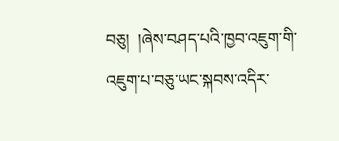བཅུ།  །ཞེས་བཤད་པའི་ཁྱབ་འཇུག་གི་འཇུག་པ་བཅུ་ཡང་སྐབས་འདིར་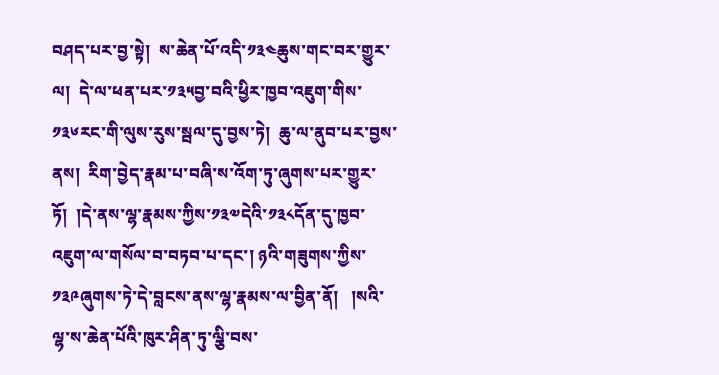བཤད་པར་བྱ་སྟེ།  ས་ཆེན་པོ་འདི་༡༣༤ཆུས་གང་བར་གྱུར་ལ།  དེ་ལ་ཕན་པར་༡༣༥བྱ་བའི་ཕྱིར་ཁྱབ་འཇུག་གིས་༡༣༦རང་གི་ལུས་རུས་སྦལ་དུ་བྱས་ཏེ།  ཆུ་ལ་ནུབ་པར་བྱས་ནས།  རིག་བྱེད་རྣམ་པ་བཞི་ས་འོག་ཏུ་ཞུགས་པར་གྱུར་ཏོ།  །དེ་ནས་ལྷ་རྣམས་ཀྱིས་༡༣༧དེའི་༡༣༨དོན་དུ་ཁྱབ་འཇུག་ལ་གསོལ་བ་བཏབ་པ་དང་། ཉའི་གཟུགས་ཀྱིས་༡༣༩ཞུགས་ཏེ་དེ་བླངས་ནས་ལྷ་རྣམས་ལ་བྱིན་ནོ།   །སའི་ལྷ་ས་ཆེན་པོའི་ཁུར་ཤིན་ཏུ་ལྕི་བས་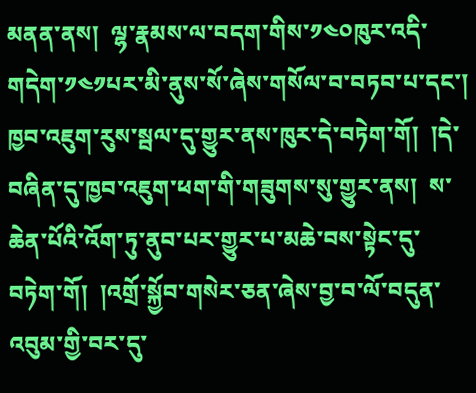མནན་ནས།  ལྷ་རྣམས་ལ་བདག་གིས་༡༤༠ཁུར་འདི་གདེག་༡༤༡པར་མི་ནུས་སོ་ཞེས་གསོལ་བ་བཏབ་པ་དང་།  ཁྱབ་འཇུག་རུས་སྦལ་དུ་གྱུར་ནས་ཁུར་དེ་བཏེག་གོ།  །དེ་བཞིན་དུ་ཁྱབ་འཇུག་ཕག་གི་གཟུགས་སུ་གྱུར་ནས།  ས་ཆེན་པོའི་འོག་ཏུ་ནུབ་པར་གྱུར་པ་མཆེ་བས་སྟེང་དུ་བཏེག་གོ།  །འགྲོ་སྐྱོབ་གསེར་ཅན་ཞེས་བྱ་བ་ལོ་བདུན་འབུམ་གྱི་བར་དུ་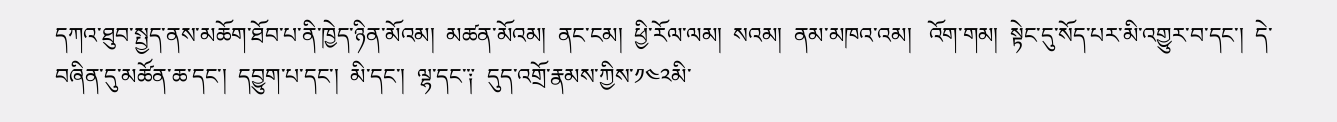དཀའ་ཐུབ་སྤྱད་ནས་མཆོག་ཐོབ་པ་ནི་ཁྱེད་ཉིན་མོའམ།  མཚན་མོའམ།  ནང་ངམ།  ཕྱི་རོལ་ལམ།  སའམ།  ནམ་མཁའ་འམ།   འོག་གམ།  སྟེང་དུ་སོད་པར་མི་འགྱུར་བ་དང་།  དེ་བཞིན་དུ་མཚོན་ཆ་དང་།  དབྱུག་པ་དང་།  མི་དང་།  ལྷ་དང་༑  དུད་འགྲོ་རྣམས་ཀྱིས་༡༤༢མི་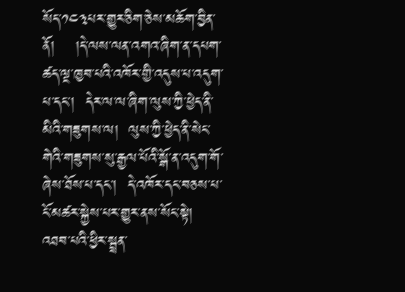སོད་༡༤༣པར་གྱུར་ཅིག་ཅེས་མཆོག་བྱིན་ནོ།    །དེ་ལས་ལན་འགའ་ཞིག་ན་དཔག་ཚད་ལྔ་ཁྱབ་པའི་འཁོར་གྱི་འདུས་པ་འདུག་པ་དང་།  དེར་ལ་ལ་ཞིག་ལུས་ཀྱི་ཕྱེད་ནི་མིའི་གཟུགས་ལ།  ལུས་ཀྱི་ཕྱེད་ནི་སེང་གེའི་གཟུགས་སུ་རྒྱལ་པོའི་སྒོ་ན་འདུག་གོ་ཞེས་ཐོས་པ་དང་།  དེ་འཁོར་དང་བཅས་པ་ངོ་མཚར་སྐྱེས་པར་གྱུར་ནས་སོང་སྟེ།  འཐབ་པའི་ཕྱིར་སྦྲན་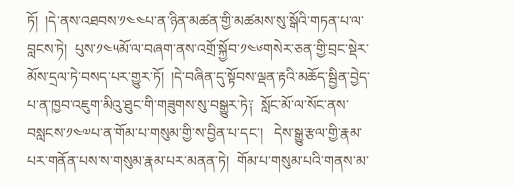ཏོ།  །དེ་ནས་འཐབས་༡༤༤པ་ན་ཉིན་མཚན་གྱི་མཚམས་སུ་སྒོའི་གཏན་པ་ལ་བླངས་ཏེ།  པུས་༡༤༥མོ་ལ་བཞག་ནས་འགྲོ་སྐྱོབ་༡༤༦གསེར་ཅན་གྱི་བྲང་སྡེར་མོས་དྲལ་ཏེ་བསད་པར་གྱུར་ཏོ།  །དེ་བཞིན་དུ་སྟོབས་ལྡན་རྟའི་མཆོད་སྦྱིན་བྱེད་པ་ན་ཁྱབ་འཇུག་མིའུ་ཐུང་གི་གཟུགས་སུ་བསྒྱུར་ཏེ༑  སློང་མོ་ལ་སོང་ནས་བསླངས་༡༤༧པ་ན་གོམ་པ་གསུམ་གྱི་ས་བྱིན་པ་དང་།   དེས་སྒྱུ་རྩལ་གྱི་རྣམ་པར་གནོན་པས་ས་གསུམ་རྣམ་པར་མནན་ཏེ།  གོམ་པ་གསུམ་པའི་གནས་མ་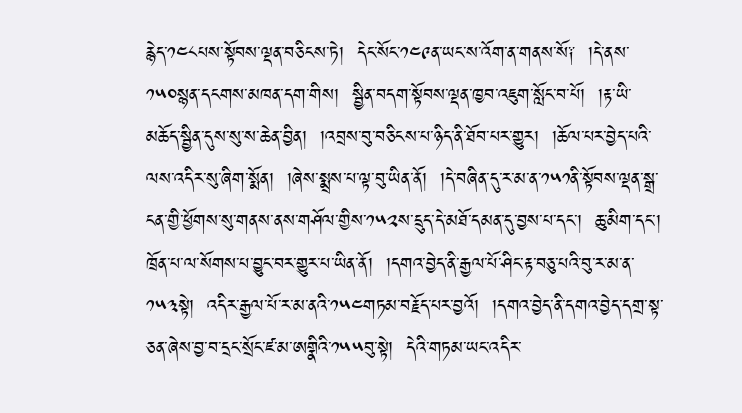རྙེད་༡༤༨པས་སྟོབས་ལྡན་བཅིངས་ཏེ།  དེང་སོང་༡༤༩ན་ཡང་ས་འོག་ན་གནས་སོ༑  །དེ་ནས་༡༥༠སྙན་དངགས་མཁན་དག་གིས།  སྦྱིན་བདག་སྟོབས་ལྡན་ཁྱབ་འཇུག་སློང་བ་པོ།  །རྟ་ཡི་མཆོད་སྦྱིན་དུས་སུ་ས་ཆེན་བྱིན།  །འབྲས་བུ་བཅིངས་པ་ཉིད་ནི་ཐོབ་པར་གྱུར།  །ཆོལ་པར་བྱེད་པའི་ལས་འདིར་སུ་ཞིག་སྨོན།  །ཞེས་སྨྲས་པ་ལྟ་བུ་ཡིན་ནོ།  །དེ་བཞིན་དུ་ར་མ་ན་༡༥༡ནི་སྟོབས་ལྡན་སྒྲ་ངན་གྱི་ཕྱོགས་སུ་གནས་ནས་གཤོལ་གྱིས་༡༥༢ས་དྲུད་དེ་མཐོ་དམན་དུ་བྱས་པ་དང་།  ཆུ་མིག་དང་།  ཁྲོན་པ་ལ་སོགས་པ་བྱུང་བར་གྱུར་པ་ཡིན་ནོ།  །དགའ་བྱེད་ནི་རྒྱལ་པོ་ཤིང་རྟ་བཅུ་པའི་བུ་ར་མ་ན་༡༥༣སྟེ།  འདིར་རྒྱལ་པོ་ར་མ་ནའི་༡༥༤གཏམ་བརྗོད་པར་བྱའོ།  །དགའ་བྱེད་ནི་དགའ་བྱེད་དགྲ་སྟ་ཅན་ཞེས་བྱ་བ་དྲང་སྲོང་ཛ་མ་ཨགྣིའི་༡༥༥བུ་སྟེ།  དེའི་གཏམ་ཡང་འདིར་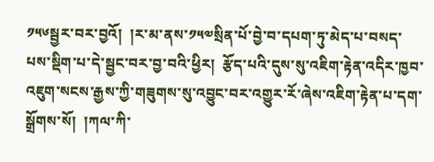༡༥༦སྦྱར་བར་བྱའོ།  །ར་མ་ནས་༡༥༧སྲིན་པོ་བྱེ་བ་དཔག་ཏུ་མེད་པ་བསད་པས་སྡིག་པ་དེ་སྦྱང་བར་བྱ་བའི་ཕྱིར།  རྩོད་པའི་དུས་སུ་འཇིག་རྟེན་འདིར་ཁྱབ་འཇུག་སངས་རྒྱས་ཀྱི་གཟུགས་སུ་འབྱུང་བར་འགྱུར་རོ་ཞེས་འཇིག་རྟེན་པ་དག་སྒྲོགས་སོ།  །ཀལ་ཀི་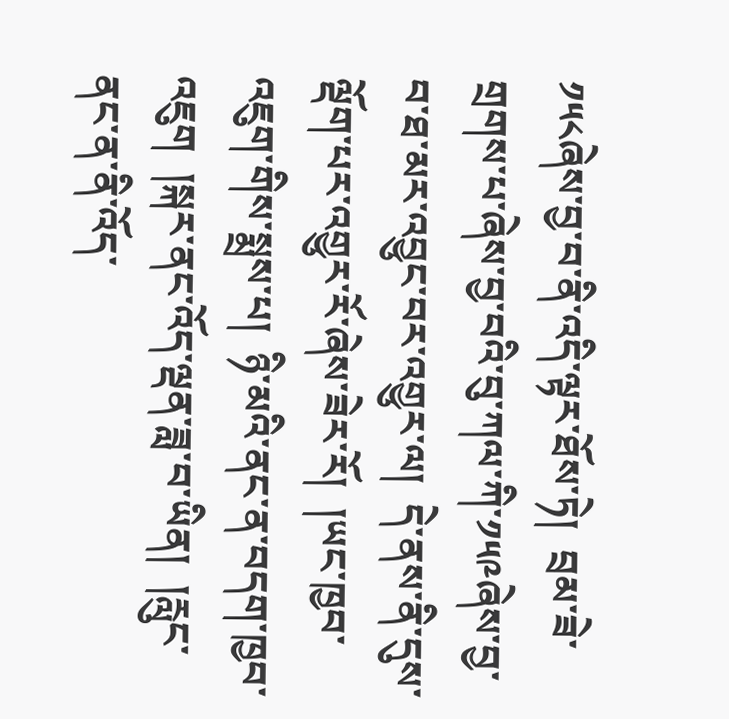༡༥༨ཞེས་བྱ་བ་ནི་འདི་ལྟར་ཐོས་ཏེ།  བྲམ་ཟེ་གྲགས་པ་ཞེས་བྱ་བའི་བུ་ཀལ་ཀི་༡༥༩ཞེས་བྱ་བ་ཐ་མར་འབྱུང་བར་འགྱུར་ལ།  དེ་ནས་ནི་དུས་ལྡོག་པར་འགྱུར་རོ་ཞེས་ཟེར་རོ།  །ཡང་ཁྱབ་འཇུག་གིས་སྨྲས་པ།  ཉི་མའི་ནང་ན་བདག་ཁྱབ་འཇུག  །སྐར་ནང་འོད་ལྡན་ཟླ་བ་ཡིན།  །རླུང་ནང་ན་ནི་འོད་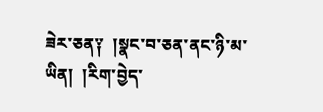ཟེར་ཅན༑  །སྣང་བ་ཅན་ནང་ཉི་མ་ཡིན།  །རིག་བྱེད་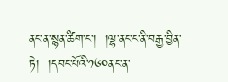ནང་ན་སྙན་ཚིག་ང་།  །ལྷ་ནང་ང་ནི་བརྒྱ་བྱིན་ཏེ།  །དབང་པོའི་༡༦༠ནང་ན་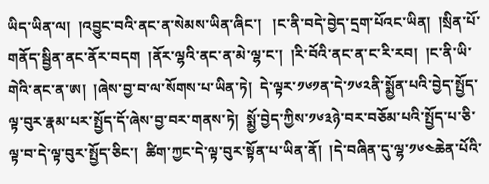ཡིད་ཡིན་ལ།  །འབྱུང་བའི་ནང་ན་སེམས་ཡིན་ཞིང་།   །ང་ནི་བདེ་བྱེད་དྲག་པོའང་ཡིན།  །སྲིན་པོ་གནོད་སྦྱིན་ནང་ནོར་བདག  །ནོར་ལྷའི་ནང་ན་མེ་ལྷ་ང་།  །རི་བོའི་ནང་ན་ང་རི་རབ།  །ང་ནི་ཡི་གེའི་ནང་ན་ཨ།  །ཞེས་བྱ་བ་ལ་སོགས་པ་ཡིན་ཏེ།  དེ་ལྟར་༡༦༡ན་དེ་༡༦༢ནི་སྨྱོན་པའི་བྱེད་སྤྱོད་ལྟ་བུར་རྣམ་པར་སྤྱོད་དོ་ཞེས་བྱ་བར་གནས་ཏེ།  སྨྱོ་བྱེད་ཀྱིས་༡༦༣ཉེ་བར་བཅོམ་པའི་སྤྱོད་པ་ཅི་ལྟ་བ་དེ་ལྟ་བུར་སྤྱོད་ཅིང་།  ཚིག་ཀྱང་དེ་ལྟ་བུར་སྟོན་པ་ཡིན་ནོ།  །དེ་བཞིན་དུ་ལྷ་༡༦༤ཆེན་པོའི་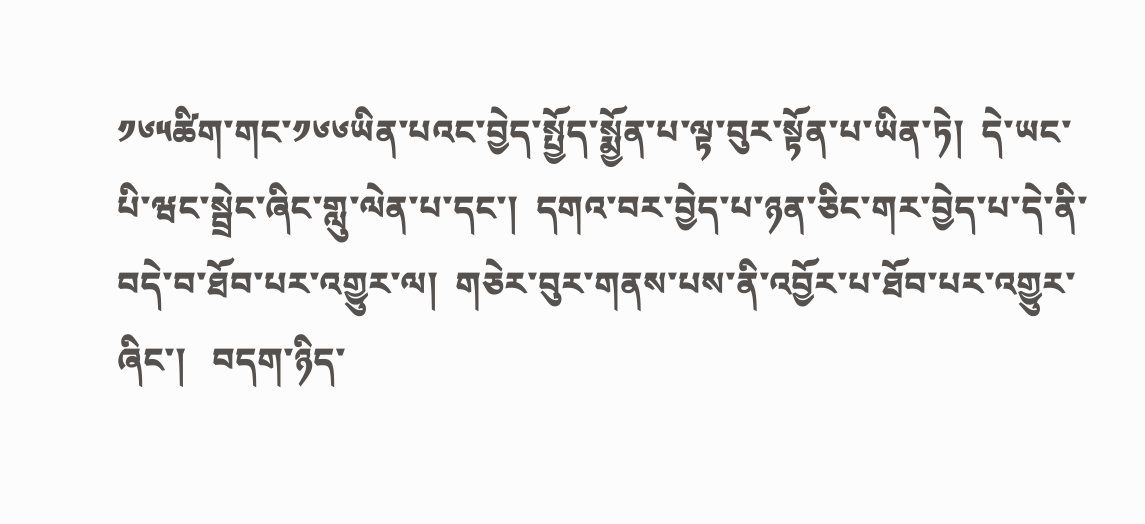༡༦༥ཚིག་གང་༡༦༦ཡིན་པའང་བྱེད་སྤྱོད་སྨྱོན་པ་ལྟ་བུར་སྟོན་པ་ཡིན་ཏེ།  དེ་ཡང་པི་ཝང་སྦྲེང་ཞིང་གླུ་ལེན་པ་དང་།  དགའ་བར་བྱེད་པ་ཉན་ཅིང་གར་བྱེད་པ་དེ་ནི་བདེ་བ་ཐོབ་པར་འགྱུར་ལ།  གཅེར་བུར་གནས་པས་ནི་འབྱོར་པ་ཐོབ་པར་འགྱུར་ཞིང་།   བདག་ཉིད་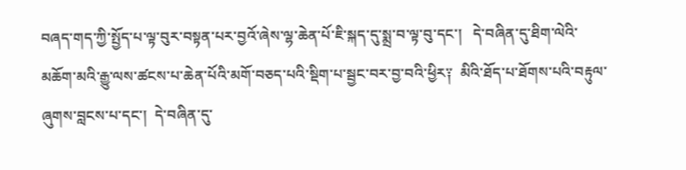བཞད་གད་ཀྱི་སྤྱོད་པ་ལྟ་བུར་བསྟན་པར་བྱའོ་ཞེས་ལྷ་ཆེན་པོ་ཇི་སྐད་དུ་སྨྲ་བ་ལྟ་བུ་དང་།   དེ་བཞིན་དུ་ཐིག་ལེའི་མཆོག་མའི་རྒྱུ་ལས་ཚངས་པ་ཆེན་པོའི་མགོ་བཅད་པའི་སྡིག་པ་སྦྱང་བར་བྱ་བའི་ཕྱིར༑  མིའི་ཐོད་པ་ཐོགས་པའི་བརྟུལ་ཞུགས་བླངས་པ་དང་།  དེ་བཞིན་དུ་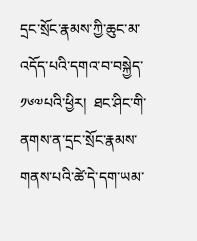དྲང་སྲོང་རྣམས་ཀྱི་ཆུང་མ་འདོད་པའི་དགའ་བ་བསྐྱེད་༡༦༧པའི་ཕྱིར།  ཐང་ཤིང་གི་ནགས་ན་དྲང་སྲོང་རྣམས་གནས་པའི་ཚེ་དེ་དག་ཡམ་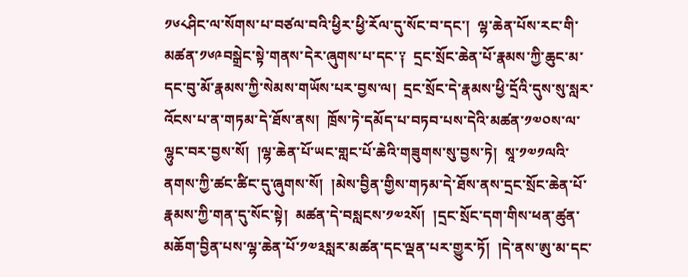༡༦༨ཤིང་ལ་སོགས་པ་བཙལ་བའི་ཕྱིར་ཕྱི་རོལ་དུ་སོང་བ་དང་།  ལྷ་ཆེན་པོས་རང་གི་མཚན་༡༦༩བསྒྲེང་སྟེ་གནས་དེར་ཞུགས་པ་དང་༑  དྲང་སྲོང་ཆེན་པོ་རྣམས་ཀྱི་ཆུང་མ་དང་བུ་མོ་རྣམས་ཀྱི་སེམས་གཡོས་པར་བྱས་ལ།  དྲང་སྲོང་དེ་རྣམས་ཕྱི་དྲོའི་དུས་སུ་སླར་འོངས་པ་ན་གཏམ་དེ་ཐོས་ནས།  ཁྲོས་ཏེ་དམོད་པ་བཏབ་པས་དེའི་མཚན་༡༧༠ས་ལ་ལྷུང་བར་བྱས་སོ།  །ལྷ་ཆེན་པོ་ཡང་གླང་པོ་ཆེའི་གཟུགས་སུ་བྱས་ཏེ།  སཱ་༡༧༡ལའི་ནགས་ཀྱི་ཚང་ཚིང་དུ་ཞུགས་སོ།  །མེས་བྱིན་གྱིས་གཏམ་དེ་ཐོས་ནས་དྲང་སྲོང་ཆེན་པོ་རྣམས་ཀྱི་གན་དུ་སོང་སྟེ།  མཚན་དེ་བསླངས་༡༧༢སོ།  །དྲང་སྲོང་དག་གིས་ཕན་ཚུན་མཆོག་བྱིན་པས་ལྷ་ཆེན་པོ་༡༧༣སླར་མཚན་དང་ལྡན་པར་གྱུར་ཏོ།  །དེ་ནས་ཨུ་མ་དང་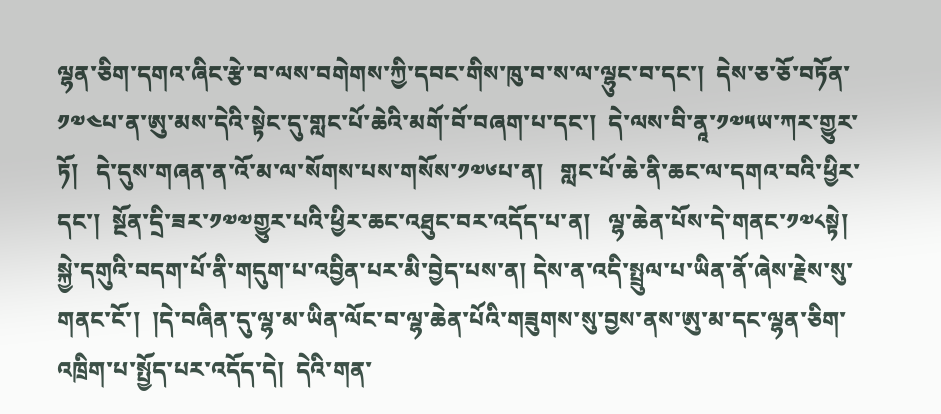ལྷན་ཅིག་དགའ་ཞིང་རྩེ་བ་ལས་བགེགས་ཀྱི་དབང་གིས་ཁུ་བ་ས་ལ་ལྷུང་བ་དང་།  དེས་ཅ་ཅོ་བཏོན་༡༧༤པ་ན་ཨུ་མས་དེའི་སྟེང་དུ་གླང་པོ་ཆེའི་མགོ་བོ་བཞག་པ་དང་།  དེ་ལས་བི་ནཱ་༡༧༥ཡ་ཀར་གྱུར་ཏོ།   དེ་དུས་གཞན་ན་འོ་མ་ལ་སོགས་པས་གསོས་༡༧༦པ་ན།   གླང་པོ་ཆེ་ནི་ཆང་ལ་དགའ་བའི་ཕྱིར་དང་།  སྔོན་དྲི་ཟར་༡༧༧གྱུར་པའི་ཕྱིར་ཆང་འཐུང་བར་འདོད་པ་ན།   ལྷ་ཆེན་པོས་དེ་གནང་༡༧༨སྟེ། སྐྱེ་དགུའི་བདག་པོ་ནི་གདུག་པ་འབྱིན་པར་མི་བྱེད་པས་ན། དེས་ན་འདི་སྤྲུལ་པ་ཡིན་ནོ་ཞེས་རྗེས་སུ་གནང་ངོ་།  །དེ་བཞིན་དུ་ལྷ་མ་ཡིན་ལོང་བ་ལྷ་ཆེན་པོའི་གཟུགས་སུ་བྱས་ནས་ཨུ་མ་དང་ལྷན་ཅིག་འཁྲིག་པ་སྤྱོད་པར་འདོད་དེ།  དེའི་གན་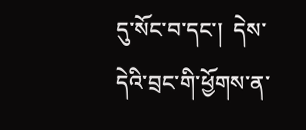དུ་སོང་བ་དང་།  དེས་དེའི་བྲང་གི་ཕྱོགས་ན་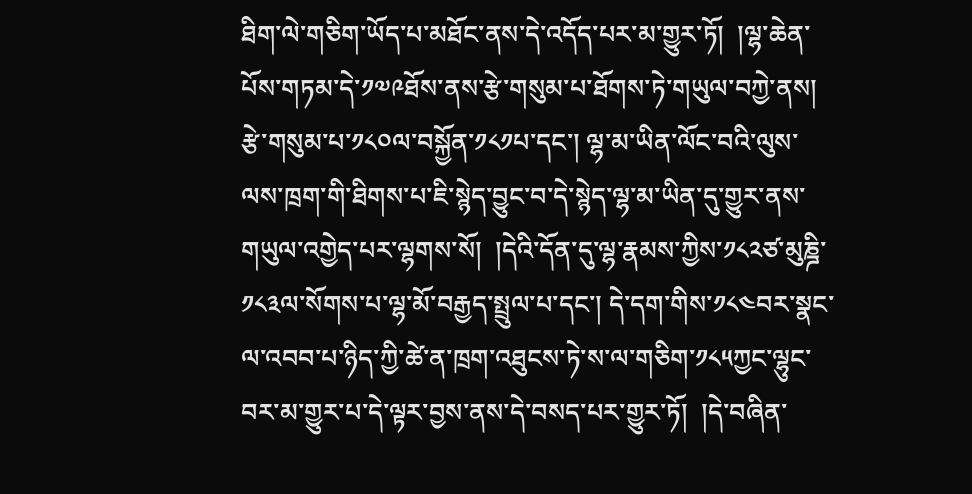ཐིག་ལེ་གཅིག་ཡོད་པ་མཐོང་ནས་དེ་འདོད་པར་མ་གྱུར་ཏོ།  །ལྷ་ཆེན་པོས་གཏམ་དེ་༡༧༩ཐོས་ནས་རྩེ་གསུམ་པ་ཐོགས་ཏེ་གཡུལ་བཀྱེ་ནས། རྩེ་གསུམ་པ་༡༨༠ལ་བསྐྱོན་༡༨༡པ་དང་། ལྷ་མ་ཡིན་ལོང་བའི་ལུས་ལས་ཁྲག་གི་ཐིགས་པ་ཇི་སྙེད་བྱུང་བ་དེ་སྙེད་ལྷ་མ་ཡིན་དུ་གྱུར་ནས་གཡུལ་འགྱེད་པར་ལྷགས་སོ།  །དེའི་དོན་དུ་ལྷ་རྣམས་ཀྱིས་༡༨༢ཙ་མུཎྜི་༡༨༣ལ་སོགས་པ་ལྷ་མོ་བརྒྱད་སྤྲུལ་པ་དང་། དེ་དག་གིས་༡༨༤བར་སྣང་ལ་འབབ་པ་ཉིད་ཀྱི་ཚེ་ན་ཁྲག་འཐུངས་ཏེ་ས་ལ་གཅིག་༡༨༥ཀྱང་ལྷུང་བར་མ་གྱུར་པ་དེ་ལྟར་བྱས་ནས་དེ་བསད་པར་གྱུར་ཏོ།  །དེ་བཞིན་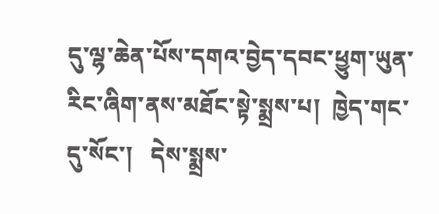དུ་ལྷ་ཆེན་པོས་དགའ་བྱེད་དབང་ཕྱུག་ཡུན་རིང་ཞིག་ནས་མཐོང་སྟེ་སྨྲས་པ།  ཁྱེད་གང་དུ་སོང་།   དེས་སྨྲས་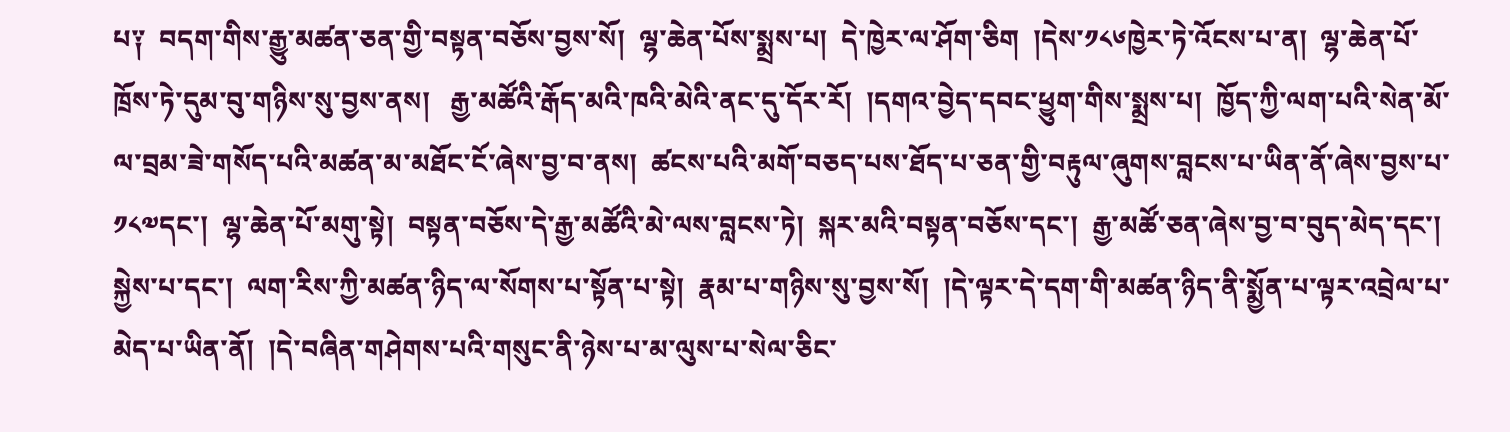པ༑  བདག་གིས་རྒྱུ་མཚན་ཅན་གྱི་བསྟན་བཅོས་བྱས་སོ།  ལྷ་ཆེན་པོས་སྨྲས་པ།  དེ་ཁྱེར་ལ་ཤོག་ཅིག  །དེས་༡༨༦ཁྱེར་ཏེ་འོངས་པ་ན།  ལྷ་ཆེན་པོ་ཁྲོས་ཏེ་དུམ་བུ་གཉིས་སུ་བྱས་ནས།   རྒྱ་མཚོའི་རྒོད་མའི་ཁའི་མེའི་ནང་དུ་དོར་རོ།  །དགའ་བྱེད་དབང་ཕྱུག་གིས་སྨྲས་པ།  ཁྱོད་ཀྱི་ལག་པའི་སེན་མོ་ལ་བྲམ་ཟེ་གསོད་པའི་མཚན་མ་མཐོང་ངོ་ཞེས་བྱ་བ་ནས།  ཚངས་པའི་མགོ་བཅད་པས་ཐོད་པ་ཅན་གྱི་བརྟུལ་ཞུགས་བླངས་པ་ཡིན་ནོ་ཞེས་བྱས་པ་༡༨༧དང་།  ལྷ་ཆེན་པོ་མགུ་སྟེ།  བསྟན་བཅོས་དེ་རྒྱ་མཚོའི་མེ་ལས་བླངས་ཏེ།  སྐར་མའི་བསྟན་བཅོས་དང་།  རྒྱ་མཚོ་ཅན་ཞེས་བྱ་བ་བུད་མེད་དང་།  སྐྱེས་པ་དང་།  ལག་རིས་ཀྱི་མཚན་ཉིད་ལ་སོགས་པ་སྟོན་པ་སྟེ།  རྣམ་པ་གཉིས་སུ་བྱས་སོ།  །དེ་ལྟར་དེ་དག་གི་མཚན་ཉིད་ནི་སྨྱོན་པ་ལྟར་འབྲེལ་པ་མེད་པ་ཡིན་ནོ།  །དེ་བཞིན་གཤེགས་པའི་གསུང་ནི་ཉེས་པ་མ་ལུས་པ་སེལ་ཅིང་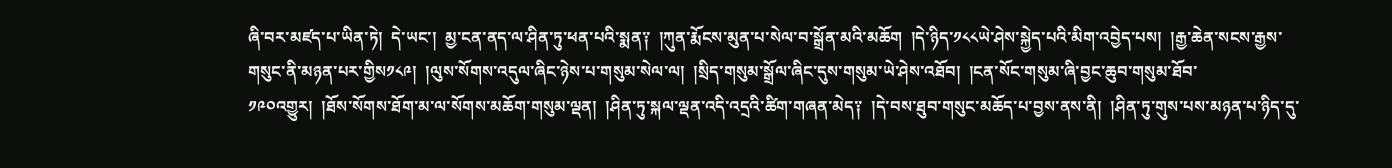ཞི་བར་མཛད་པ་ཡིན་ཏེ།  དེ་ཡང་།  མྱ་ངན་ནད་ལ་ཤིན་ཏུ་ཕན་པའི་སྨན༑  །ཀུན་རྨོངས་མུན་པ་སེལ་བ་སྒྲོན་མའི་མཆོག  །དེ་ཉིད་༡༨༨ཡེ་ཤེས་སྐྱེད་པའི་མིག་འབྱེད་པས།  །རྒྱ་ཆེན་སངས་རྒྱས་གསུང་ནི་མཉན་པར་གྱིས༡༨༩།  །ལུས་སོགས་འདུལ་ཞིང་ཉེས་པ་གསུམ་སེལ་ལ།  །སྲིད་གསུམ་སྒྲོལ་ཞིང་དུས་གསུམ་ཡེ་ཤེས་འཐོབ།  །ངན་སོང་གསུམ་ཞི་བྱང་ཆུབ་གསུམ་ཐོབ་༡༩༠འགྱུར།  །ཐོས་སོགས་ཐོག་མ་ལ་སོགས་མཆོག་གསུམ་ལྡན།  །ཤིན་ཏུ་སྐལ་ལྡན་འདི་འདྲའི་ཚིག་གཞན་མེད༑  །དེ་བས་ཐུབ་གསུང་མཆོད་པ་བྱས་ནས་ནི།  །ཤིན་ཏུ་གུས་པས་མཉན་པ་ཉིད་དུ་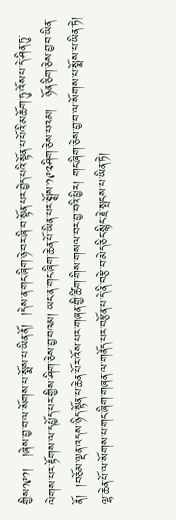གྱིས༡༩༡།   །ཞེས་བྱ་བ་ལ་སོགས་པ་སྨོས་པ་ཡིན་ནོ།  །དེས་ན་གང་ཞིག་ཉེ་བར་ཞི་བ་སྟོན་པར་བྱེད་པའི་སྟོན་པ་པོའི་མཆོག་ཏུ་འོས་པ་དེ་ཤིན་ཏུ་ལེགས་པར་རྟོགས་ལ་དཔྱོད་པར་གྱིས་ཤིག་ཅེས་བྱ་བའམ། ཡང་ན་གང་ཞིག་ཆེན་པོ་ཡིན་པར་སྨྲོས་༡༩༢ཤིག་ཅེས་པའམ།   ཉོན་ཅིག་ཅེས་བྱ་བ་ཡིན་ནོ།  །བཅོམ་ལྡན་འདས་ཉིད་སྟོན་པ་ཆེན་པོར་འོས་པར་གཞན་གྱི་ཚིག་གིས་གསལ་བར་བྱ་བའི་ཕྱིར། གང་ཞིག་ཅེས་བྱ་བ་ལ་སོགས་པ་སྨོས་པ་ཡིན་ཏེ།  ལྷ་ཆེན་པོ་ལ་སོགས་པ་གང་ཞིག་གཞན་ལ་གནོད་པར་བརྩོན་པ་དེ་ནི་བརྩེ་བ་མེད་ཅིང་སྙིང་རྗེ་སྤངས་པ་ཡིན་ཏེ།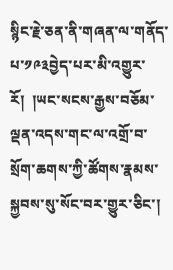སྙིང་རྗེ་ཅན་ནི་གཞན་ལ་གནོད་པ་༡༩༣བྱེད་པར་མི་འགྱུར་རོ།  །ཡང་སངས་རྒྱས་བཅོམ་ལྡན་འདས་གང་ལ་འགྲོ་བ་སྲོག་ཆགས་ཀྱི་ཚོགས་རྣམས་སྐྱབས་སུ་སོང་བར་གྱུར་ཅིང་།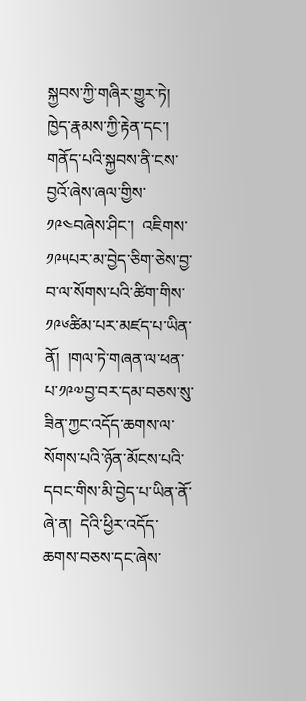སྐྱབས་ཀྱི་གཞིར་གྱུར་ཏེ།  ཁྱེད་རྣམས་ཀྱི་རྟེན་དང་།  གནོད་པའི་སྐྱབས་ནི་ངས་བྱའོ་ཞེས་ཞལ་གྱིས་༡༩༤བཞེས་ཤིང་།  འཇིགས་༡༩༥པར་མ་བྱེད་ཅིག་ཅེས་བྱ་བ་ལ་སོགས་པའི་ཚིག་གིས་༡༩༦ཚིམ་པར་མཛད་པ་ཡིན་ནོ།  །གལ་ཏེ་གཞན་ལ་ཕན་པ་༡༩༧བྱ་བར་དམ་བཅས་སུ་ཟིན་ཀྱང་འདོད་ཆགས་ལ་སོགས་པའི་ཉོན་མོངས་པའི་དབང་གིས་མི་བྱེད་པ་ཡིན་ནོ་ཞེ་ན།  དེའི་ཕྱིར་འདོད་ཆགས་བཅས་དང་ཞེས་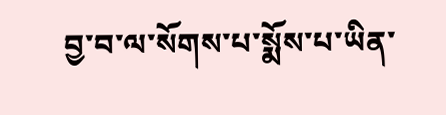བྱ་བ་ལ་སོགས་པ་སྨོས་པ་ཡིན་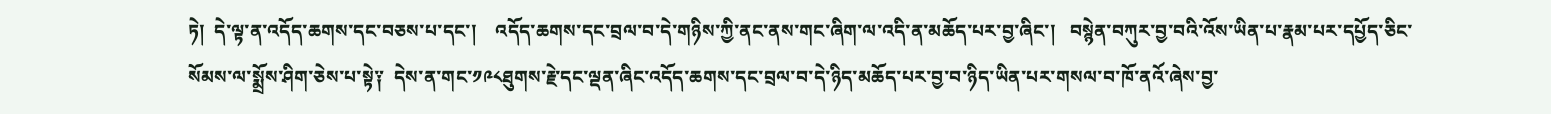ཏེ།  དེ་ལྟ་ན་འདོད་ཆགས་དང་བཅས་པ་དང་།    འདོད་ཆགས་དང་བྲལ་བ་དེ་གཉིས་ཀྱི་ནང་ནས་གང་ཞིག་ལ་འདི་ན་མཆོད་པར་བྱ་ཞིང་།   བསྙེན་བཀུར་བྱ་བའི་འོས་ཡིན་པ་རྣམ་པར་དཔྱོད་ཅིང་སོམས་ལ་སྨྲོས་ཤིག་ཅེས་པ་སྟེ༑  དེས་ན་གང་༡༩༨ཐུགས་རྗེ་དང་ལྡན་ཞིང་འདོད་ཆགས་དང་བྲལ་བ་དེ་ཉིད་མཆོད་པར་བྱ་བ་ཉིད་ཡིན་པར་གསལ་བ་ཁོ་ནའོ་ཞེས་བྱ་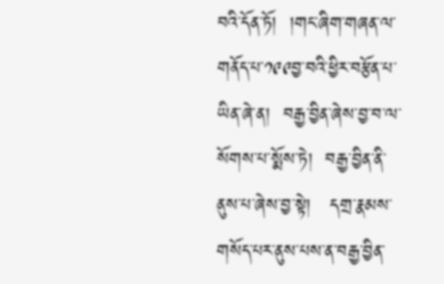བའི་དོན་ཏོ།  །གང་ཞིག་གཞན་ལ་གནོད་པ་༡༩༩བྱ་བའི་ཕྱིར་བརྩོན་པ་ཡིན་ཞེ་ན།  བརྒྱ་བྱིན་ཞེས་བྱ་བ་ལ་སོགས་པ་སྨོས་ཏེ།  བརྒྱ་བྱིན་ནི་ནུས་པ་ཞེས་བྱ་སྟེ།   དགྲ་རྣམས་གསོད་པར་ནུས་པས་ན་བརྒྱ་བྱིན་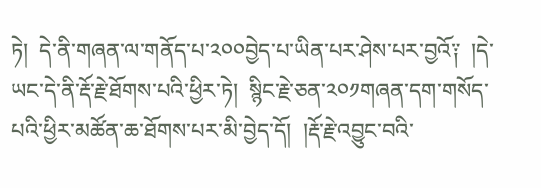ཏེ།  དེ་ནི་གཞན་ལ་གནོད་པ་༢༠༠བྱེད་པ་ཡིན་པར་ཤེས་པར་བྱའོ༑  །དེ་ཡང་དེ་ནི་རྡོ་རྗེ་ཐོགས་པའི་ཕྱིར་ཏེ།  སྙིང་རྗེ་ཅན་༢༠༡གཞན་དག་གསོད་པའི་ཕྱིར་མཚོན་ཆ་ཐོགས་པར་མི་བྱེད་དོ།  །རྡོ་རྗེ་འབྱུང་བའི་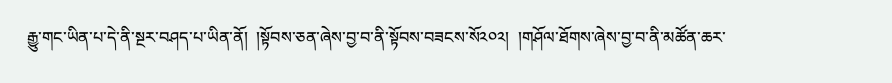རྒྱུ་གང་ཡིན་པ་དེ་ནི་སྔར་བཤད་པ་ཡིན་ནོ།  །སྟོབས་ཅན་ཞེས་བྱ་བ་ནི་སྟོབས་བཟངས་སོ༢༠༢།  །གཤོལ་ཐོགས་ཞེས་བྱ་བ་ནི་མཚོན་ཆར་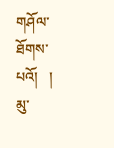གཤོལ་ཐོགས་པའོ།   །
མུ་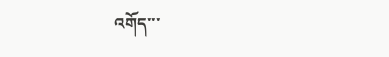འགོད་་་